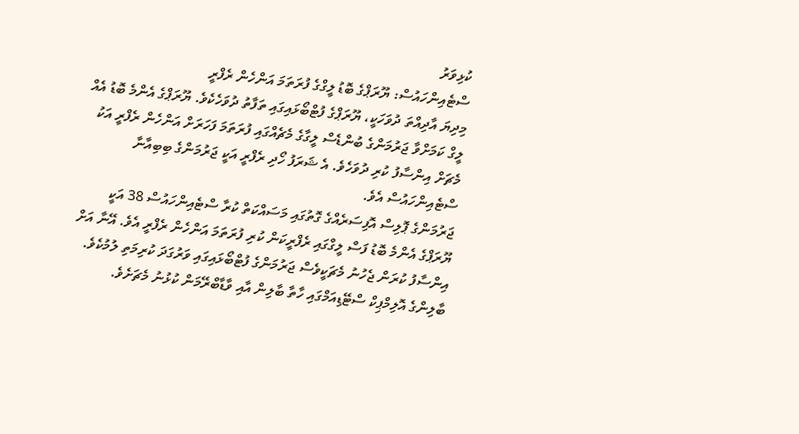ކުޅިވަރު
ސްޓެއިންހައުސް: ޔޫރަޕްގެ ބޮޑު ލީގްގެ ފުރަތަމަ އަންހެން ރެފްރީ
މިދިޔަ އާދިއްތަ ދުވަހަކީ، ޔޫރަޕްގެ ފުޓްބޯޅައިގައި ތަފާތު ދުވަހެކެވެ. ޔޫރަޕްގެ އެންމެ ބޮޑު އެއް ލީގް ކަމަށްވާ ޖަރުމަންގެ ބުންޑެސް ލީގާގެ މެޗެއްގައި ފުރަތަމަ ފަހަރަށް އަންހެން ރެފްރީ އަކު މެޗަށް އިންސާފު ކުރި ދުވަހެވެ. އެ ޝަރަފު ހޯދި ރެފްރީ އަކީ ޖަރުމަންގެ ބިބިއާނާ ސްޓެއިންހައުސް އެވެ.
ޖަރުމަންގެ ޕޮލިސް އޮފިސަރެއްގެ ގޮތުގައި މަސައްކަތް ކުރާ ސްޓެއިންހައުސް 38 އަކީ ޔޫރަޕްގެ އެންމެ ބޮޑު ފަސް ލީގްގައި ރެފްރީކަން ކުރި ފުރަތަމަ އަންހެން ރެފްރީ އެވެ. އޭނާ އަށް އިންސާފު ކުރަން ޖެހުނު މެޗަކީވެސް ޖަރުމަންގެ ފުޓްބޯޅައިގައި ވަރުގަދަ ކުރިމަތި ލުމުކެވެ. ބާލިންގެ އޮލިމްޕިކް ސްޓޭޑިއަމްގައި ހާތާ ބާލިން އާއި ވާޑާބްރޭމަން ކުޅުނު މެޗަށެވެ.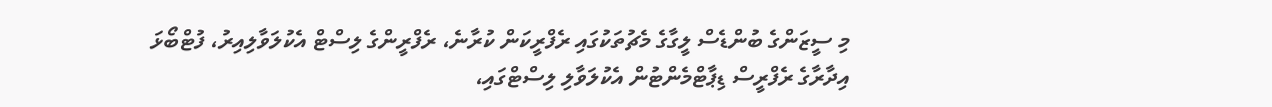މި ސީޒަންގެ ބުންޑެސް ލީގާގެ މެޗުތަކުގައި ރެފްރީކަން ކުރާނެ، ރެފްރީންގެ ލިސްޓް އެކުލަވާލިއިރު، ފުޓްބޯޅަ އިދާރާގެ ރެފްރީސް ޑިޕާޓްމެންޓުން އެކުލަވާލި ލިސްޓްގައި،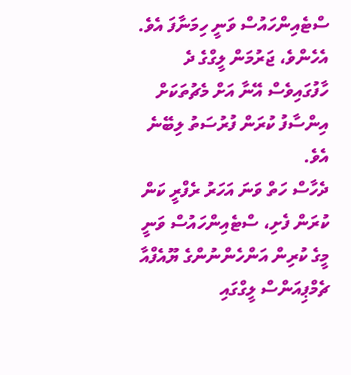ސްޓެއިންހައުސް ވަނީ ހިމަނާފަ އެވެ. އެހެންވެ، ޖަރުމަން ލީގްގެ ދެ ހާފުގައިވެސް އޭނާ އަށް މެޗުތަކަށް އިންސާފު ކުރަން ފުރުސަތު ލިބޭނެ އެވެ.
ދެހާސް ހަތް ވަނަ އަހަރު ރެފްރީ ކަން ކުރަން ފެށި، ސްޓެއިންހައުސް ވަނީ މީގެ ކުރިން އަންހެންނުންގެ ޔޫއެފްއާ ޗެމްޕިއަންސް ލީގްގައި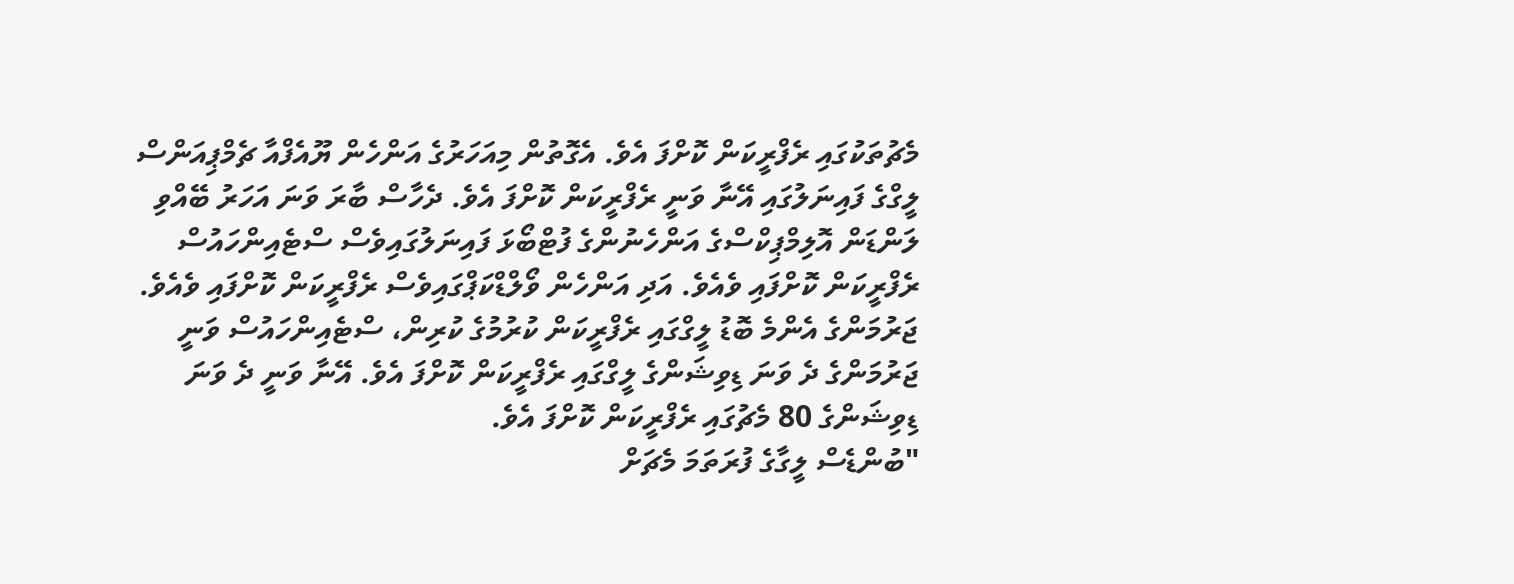މެޗުތަކުގައި ރެފްރީކަން ކޮށްފަ އެވެ. އެގޮތުން މިއަހަރުގެ އަންހެން ޔޫއެފްއާ ޗެމްޕިއަންސް ލީގްގެ ފައިނަލުގައި އޭނާ ވަނީ ރެފްރީކަން ކޮށްފަ އެވެ. ދެހާސް ބާރަ ވަނަ އަހަރު ބޭއްވި ލަންޑަން އޮލިމްޕިކްސްގެ އަންހެނުންގެ ފުޓްބޯޅަ ފައިނަލުގައިވެސް ސްޓެއިންހައުސް ރެފްރީކަން ކޮށްފައި ވެއެވެ. އަދި އަންހެން ވޯލްޑްކަޕްގައިވެސް ރެފްރީކަން ކޮށްފައި ވެއެވެ.
ޖަރުމަންގެ އެންމެ ބޮޑު ލީގްގައި ރެފްރީކަން ކުރުމުގެ ކުރިން، ސްޓެއިންހައުސް ވަނީ ޖަރުމަންގެ ދެ ވަނަ ޑިވިޝަންގެ ލީގްގައި ރެފްރީކަން ކޮށްފަ އެވެ. އޭނާ ވަނީ ދެ ވަނަ ޑިވިޝަންގެ 80 މެޗުގައި ރެފްރީކަން ކޮށްފަ އެވެ.
"ބުންޑެސް ލީގާގެ ފުރަތަމަ މެޗަށް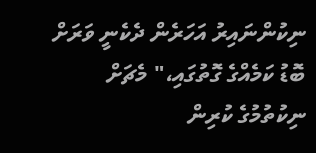ނިކުންނައިރު އަހަރެން ދެކެނީ ވަރަށް ބޮޑު ކަމެއްގެ ގޮތުގައި،" މެޗަށް ނިކުތުމުގެ ކުރިން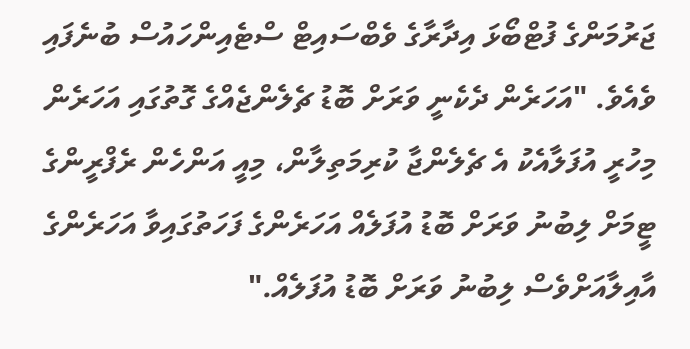ޖަރުމަންގެ ފުޓްބޯޅަ އިދާރާގެ ވެބްސައިޓް ސްޓެއިންހައުސް ބުނެފައި ވެއެވެ. "އަހަރެން ދެކެނީ ވަރަށް ބޮޑު ޗެލެންޖެއްގެ ގޮތުގައި އަހަރެން މިހުރީ އުފަލާއެކު އެ ޗެލެންޖާ ކުރިމަތިލާން، މިއީ އަންހެން ރެފްރީންގެ ޓީމަށް ލިބުނު ވަރަށް ބޮޑު އުފަލެއް އަހަރެންގެ ފަހަތުގައިވާ އަހަރެންގެ އާއިލާއަށްވެސް ލިބުނު ވަރަށް ބޮޑު އުފަލެއް."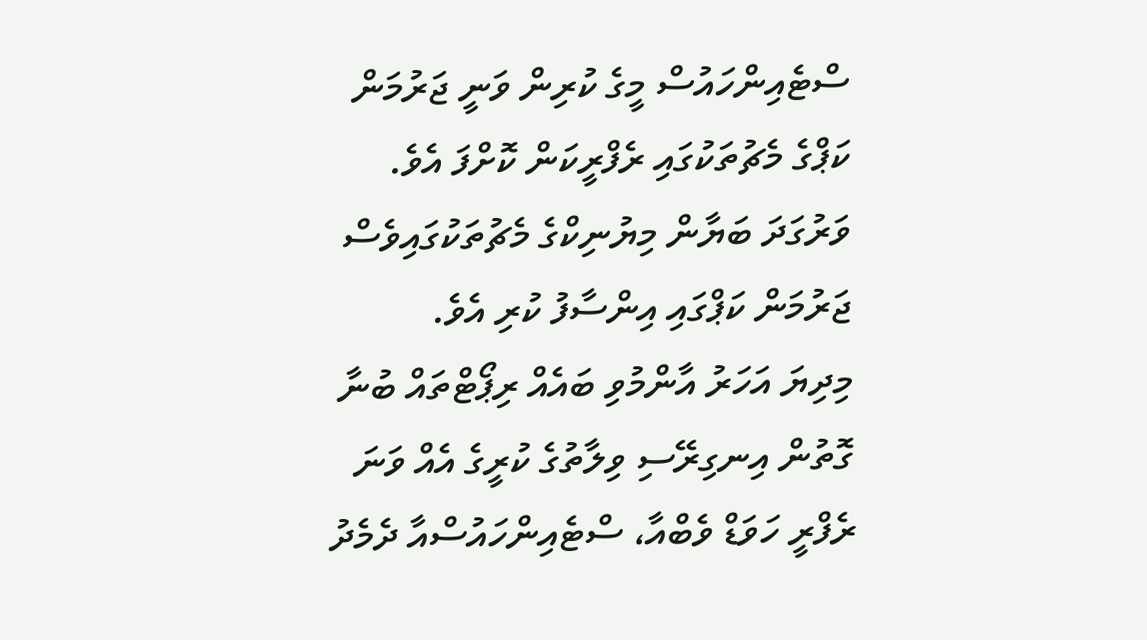ސްޓެއިންހައުސް މީގެ ކުރިން ވަނީ ޖަރުމަން ކަޕްގެ މެޗުތަކުގައި ރެފްރީކަން ކޮށްފަ އެވެ. ވަރުގަދަ ބަޔާން މިޔުނިކްގެ މެޗުތަކުގައިވެސް ޖަރުމަން ކަޕްގައި އިންސާފު ކުރި އެވެ.
މިދިޔަ އަހަރު އާންމުވި ބައެއް ރިޕޯޓްތައް ބުނާ ގޮތުން އިނގިރޭސި ވިލާތުގެ ކުރީގެ އެއް ވަނަ ރެފްރީ ހަވަޑް ވެބްއާ، ސްޓެއިންހައުސްއާ ދެމެދު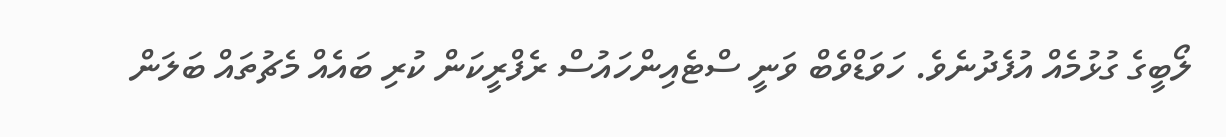ލޯބީގެ ގުޅުމެއް އުފެދުނެވެ. ހަވަޑްވެބް ވަނީ ސްޓެއިންހައުސް ރެފްރީކަން ކުރި ބައެއް މެޗުތައް ބަލަން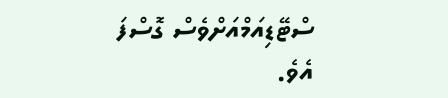ސްޓޭޑިއަމްއަށްވެސް ގޮސްފަ އެވެ.